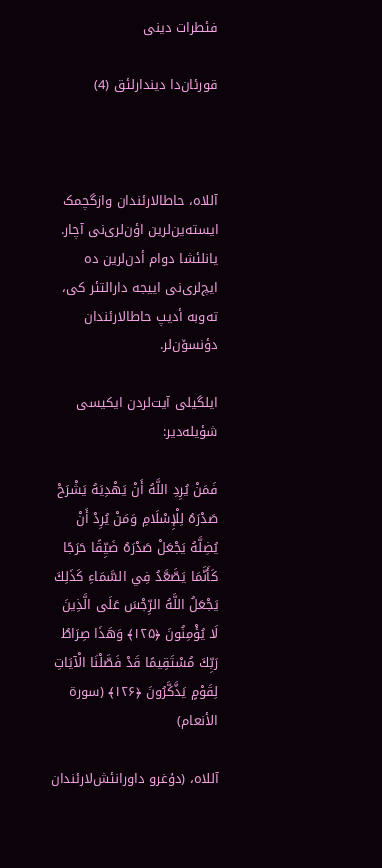فئطرات دینی

قورئان‌دا دیندارلئق (4)



آللاە، حاطالارئندان وازگچمک ایستەین‌لرین اؤن‌لری‌نی آچار. یانلئشا دوام أدن‌لرین دە ایچ‌لری‌نی اییجە دارالتئر کی، تەوبە أدیپ حاطالارئندان دؤنسۆن‌لر.

ایلگیلی آیت‌لردن ایکیسی شؤیلەدیر:

فَمَنْ يُرِدِ اللَّهُ أَنْ يَهْدِيَهُ يَشْرَحْ صَدْرَهُ لِلْإِسْلَامِ وَمَنْ يُرِدْ أَنْ يُضِلَّهُ يَجْعَلْ صَدْرَهُ ضَيِّقًا حَرَجًا كَأَنَّمَا يَصَّعَّدُ فِي السَّمَاءِ كَذَلِكَ يَجْعَلُ اللَّهُ الرِّجْسَ عَلَى الَّذِينَ لَا يُؤْمِنُونَ ﴿۱۲۵﴾ وَهَذَا صِرَاطُ رَبِّكَ مُسْتَقِيمًا قَدْ فَصَّلْنَا الْآيَاتِ لِقَوْمٍ يَذَّكَّرُونَ ﴿۱۲۶﴾ (سورة الأنعام)

آللاە، (دۇغرو داورانئش‌لارئندان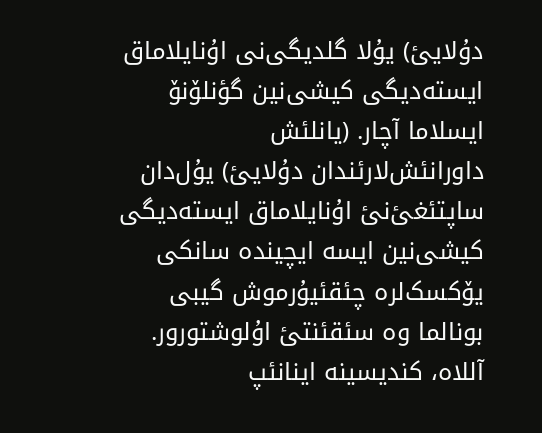دۇلایئ) یۇلا گلدیگی‌نی اۇنایلاماق ایستەدیگی کیشی‌نین گؤنلۆنۆ ایسلاما آچار. (یانلئش داورانئش‌لارئندان دۇلایئ) یۇل‌دان ساپتئغئ‌نئ اۇنایلاماق ایستەدیگی کیشی‌نین ایسە ایچیندە سانکی یۆکسک‌لرە چئقئیۇرموش گیبی بونالما وە سئقئنتئ اۇلوشتورور. آللاە، کندیسینە اینانئپ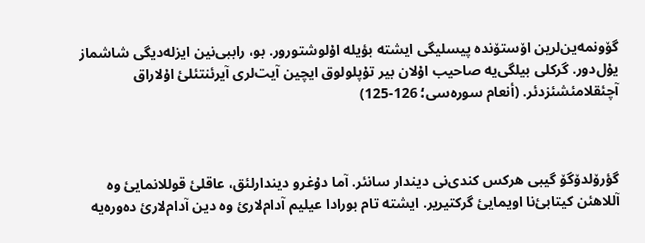گۆونمەین‌لرین اۆستۆندە پیسلیگی ایشتە بؤیلە اۇلوشتورور. بو، راببی‌نین ایزلەدیگی شاشماز یۇل‌دور. گرکلی بیلگی‌یە صاحیب اۇلان بیر تۇپلولوق ایچین آیت‌لری آیرئنتئلئ اۇلاراق آچئقلامئشئزدئر. (أنعام سورەسی؛ 126-125)



گؤرۆلدۆگۆ گیبی هرکس کندی‌نی دیندار سانئر. آما دۇغرو دیندارلئق، عاقلئ قوللانمایئ وە آللاهئن کیتابئ‌نا اویمایئ گرکتیریر. ایشتە تام بورادا عیلیم آدام‌لارئ وە دین آدام‌لارئ دەورەیە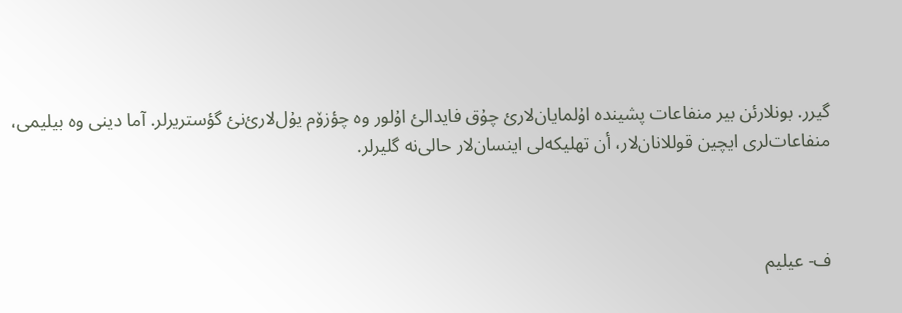گیرر. بونلارئن بیر منفاعات پشیندە اۇلمایان‌لارئ چۇق فایدالئ اۇلور وە چؤزۆم یۇل‌لارئ‌نئ گؤستریرلر. آما دینی وە بیلیمی، منفاعات‌لری ایچین قوللانان‌لار، أن تهلیکەلی اینسان‌لار حالی‌نە گلیرلر.



ف- عیلیم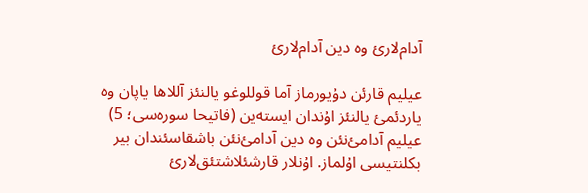آدام‌لارئ وە دین آدام‌لارئ

عیلیم قارئن دۇیورماز آما قوللوغو یالنئز آللاها یاپان وە یاردئمئ یالنئز اۇندان ایستەین (فاتیحا سورەسی؛ 5) عیلیم آدامئ‌نئن وە دین آدامئ‌نئن باشقاسئندان بیر بکلنتیسی اۇلماز. اۇنلار قارشئلاشتئق‌لارئ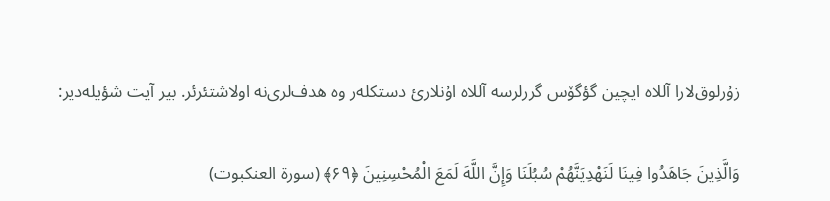زۇرلوق‌لارا آللاە ایچین گؤگۆس گررلرسە آللاە اۇنلارئ دستکلەر وە هدف‌لری‌نە اولاشتئرئر. بیر آیت شؤیلەدیر:

وَالَّذِينَ جَاهَدُوا فِينَا لَنَهْدِيَنَّهُمْ سُبُلَنَا وَإِنَّ اللَّهَ لَمَعَ الْمُحْسِنِينَ ﴿۶۹﴾ (سورة العنکبوت)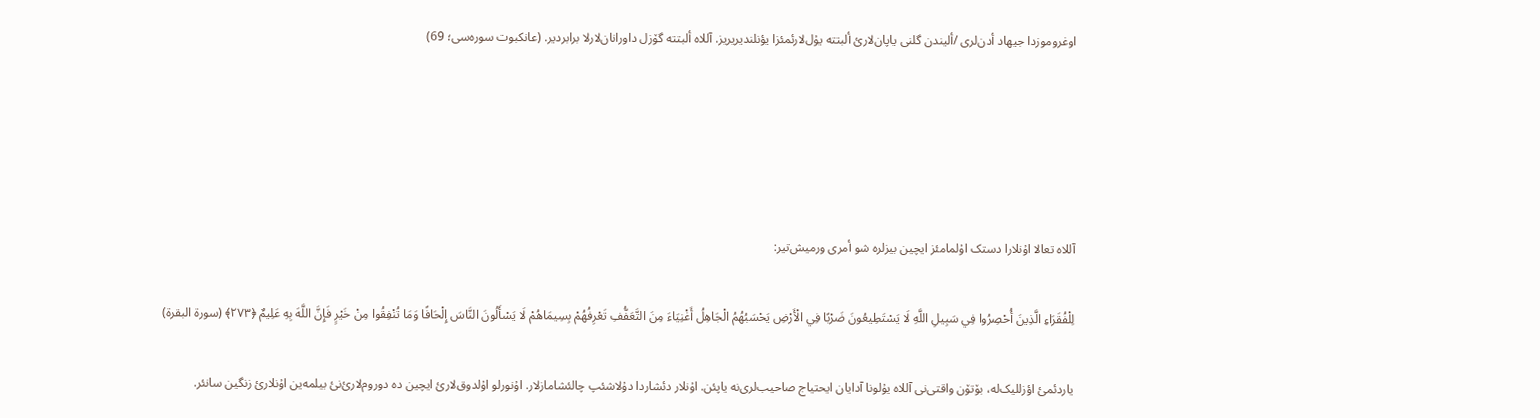اوغروموزدا جیهاد أدن‌لری /ألیندن گلنی یاپان‌لارئ ألبتتە یۇل‌لارئمئزا یؤنلندیریریز. آللاە ألبتتە گۆزل داورانان‌لارلا برابردیر. (عانکبوت سورەسی؛ 69)





آللاە تعالا اۇنلارا دستک اۇلمامئز ایچین بیزلرە شو أمری ورمیش‌تیر:

لِلْفُقَرَاءِ الَّذِينَ أُحْصِرُوا فِي سَبِيلِ اللَّهِ لَا يَسْتَطِيعُونَ ضَرْبًا فِي الْأَرْضِ يَحْسَبُهُمُ الْجَاهِلُ أَغْنِيَاءَ مِنَ التَّعَفُّفِ تَعْرِفُهُمْ بِسِيمَاهُمْ لَا يَسْأَلُونَ النَّاسَ إِلْحَافًا وَمَا تُنْفِقُوا مِنْ خَيْرٍ فَإِنَّ اللَّهَ بِهِ عَلِيمٌ ﴿۲۷۳﴾ (سورة البقرة)

یاردئمئ اؤزللیک‌لە، بۆتۆن واقتی‌نی آللاە یۇلونا آدایان ایحتیاج صاحیب‌لری‌نە یاپئن. اۇنلار دئشاردا دۇلاشئپ چالئشامازلار. اۇنورلو اۇلدوق‌لارئ ایچین دە دوروم‌لارئ‌نئ بیلمەین اۇنلارئ زنگین سانئر.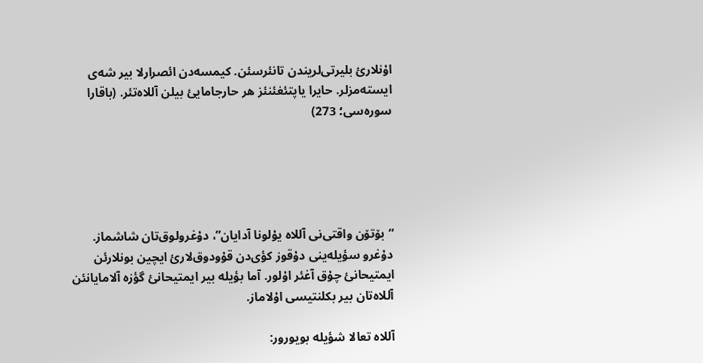اۇنلارئ بلیرتی‌لریندن تانئرسئن. کیمسەدن ائصرارلا بیر شەی ایستەمزلر. حایرا یاپتئغئنئز هر حارجامایئ بیلن آللاەتئر. (باقارا سورەسی؛ 273)





“بۆتۆن واقتی‌نی آللاە یۇلونا آدایان”، دۇغرولوق‌تان شاشماز. دۇغرو سؤیلەینی دۇقوز کؤی‌دن قۇودوق‌لارئ ایچین بونلارئن ایمتیحانئ چۇق آغئر اۇلور. آما بؤیلە بیر ایمتیحانئ گؤزە آلامایانئن آللاەتان بیر بکلنتیسی اۇلاماز.

آللاە تعالا شؤیلە بویورور: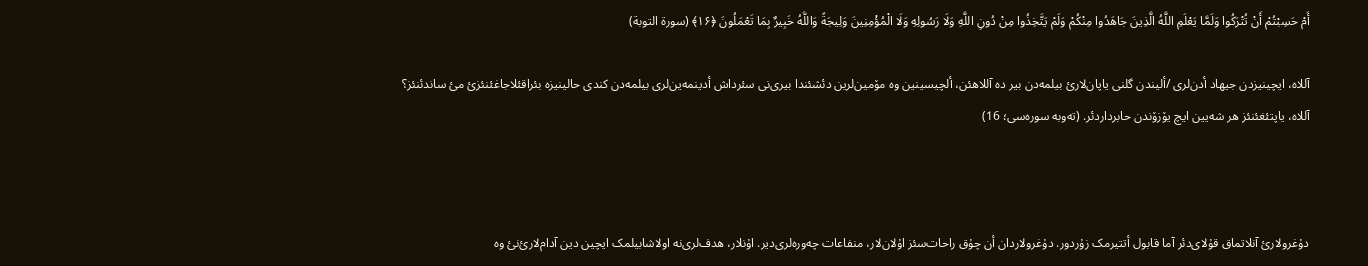أَمْ حَسِبْتُمْ أَنْ تُتْرَكُوا وَلَمَّا يَعْلَمِ اللَّهُ الَّذِينَ جَاهَدُوا مِنْكُمْ وَلَمْ يَتَّخِذُوا مِنْ دُونِ اللَّهِ وَلَا رَسُولِهِ وَلَا الْمُؤْمِنِينَ وَلِيجَةً وَاللَّهُ خَبِيرٌ بِمَا تَعْمَلُونَ ﴿۱۶﴾ (سورة التوبة)

آللاە، ایچینیزدن جیهاد أدن‌لری /ألیندن گلنی یاپان‌لارئ بیلمەدن بیر دە آللاهئن، ألچیسینین وە مۆمین‌لرین دئشئندا بیری‌نی سئرداش أدینمەین‌لری بیلمەدن کندی حالینیزە بئراقئلاجاغئنئزئ مئ ساندئنئز؟ آللاە، یاپتئغئنئز هر شەیین ایچ یۆزۆندن حابرداردئر. (تەوبە سورەسی؛ 16)



دۇغرولارئ آنلاتماق قۇلای‌دئر آما قابول أتتیرمک زۇردور. دۇغرولاردان أن چۇق راحات‌سئز اۇلان‌لار، منفاعات چەورەلری‌دیر. اۇنلار، هدف‌لری‌نە اولاشابیلمک ایچین دین آدام‌لارئ‌نئ وە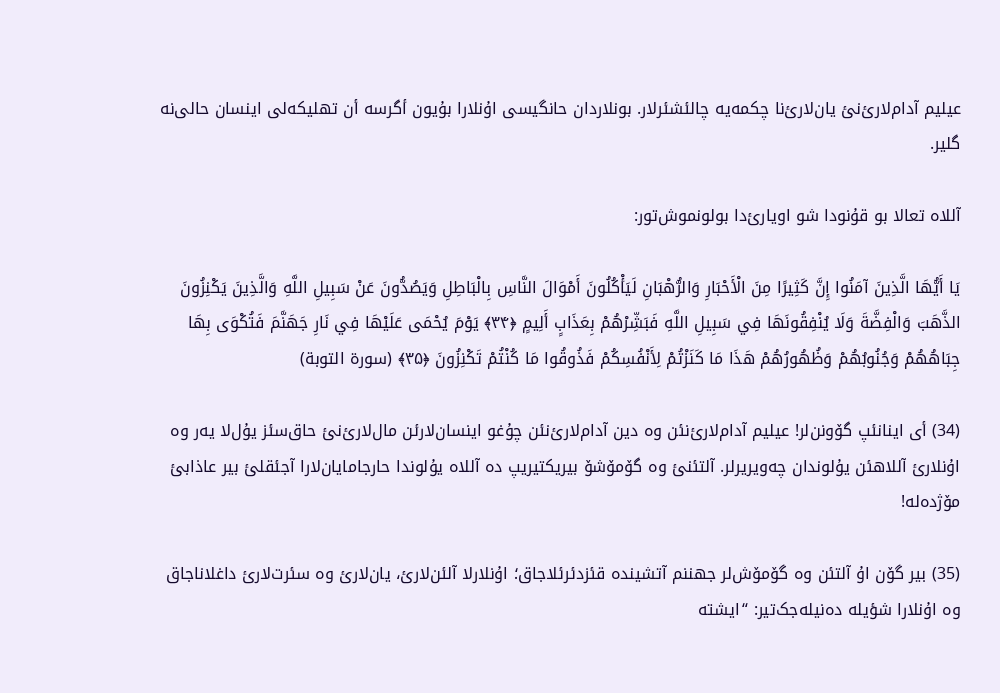عیلیم آدام‌لارئ‌نئ یان‌لارئ‌نا چکمەیە چالئشئرلار. بونلاردان حانگیسی اۇنلارا بۇیون أگرسە أن تهلیکەلی اینسان حالی‌نە گلیر.

آللاە تعالا بو قۇنودا شو اویارئ‌دا بولونموش‌تور:

يَا أَيُّهَا الَّذِينَ آمَنُوا إِنَّ كَثِيرًا مِنَ الْأَحْبَارِ وَالرُّهْبَانِ لَيَأْكُلُونَ أَمْوَالَ النَّاسِ بِالْبَاطِلِ وَيَصُدُّونَ عَنْ سَبِيلِ اللَّهِ وَالَّذِينَ يَكْنِزُونَ الذَّهَبَ وَالْفِضَّةَ وَلَا يُنْفِقُونَهَا فِي سَبِيلِ اللَّهِ فَبَشِّرْهُمْ بِعَذَابٍ أَلِيمٍ ﴿۳۴﴾ يَوْمَ يُحْمَى عَلَيْهَا فِي نَارِ جَهَنَّمَ فَتُكْوَى بِهَا جِبَاهُهُمْ وَجُنُوبُهُمْ وَظُهُورُهُمْ هَذَا مَا كَنَزْتُمْ لِأَنْفُسِكُمْ فَذُوقُوا مَا كُنْتُمْ تَكْنِزُونَ ﴿۳۵﴾ (سورة التوبة)

(34) أی اینانئپ گۆونن‌لر! عیلیم آدام‌لارئ‌نئن وە دین آدام‌لارئ‌نئن چۇغو اینسان‌لارئن مال‌لارئ‌نئ حاق‌سئز یۇل‌لا یەر وە اۇنلارئ آللاهئن یۇلوندان چەویریرلر. آلتئنئ وە گۆمۆشۆ بیریکتیریپ دە آللاە یۇلوندا حارجامایان‌لارا آجئقلئ بیر عاذابئ مۆژدەلە!

(35) بیر گۆن اۇ آلتئن وە گۆمۆش‌لر جهننم آتشیندە قئزدئرئلاجاق؛ اۇنلارلا آلئن‌لارئ، یان‌لارئ وە سئرت‌لارئ داغلاناجاق وە اۇنلارا شؤیلە دەنیلەجک‌تیر: “ایشتە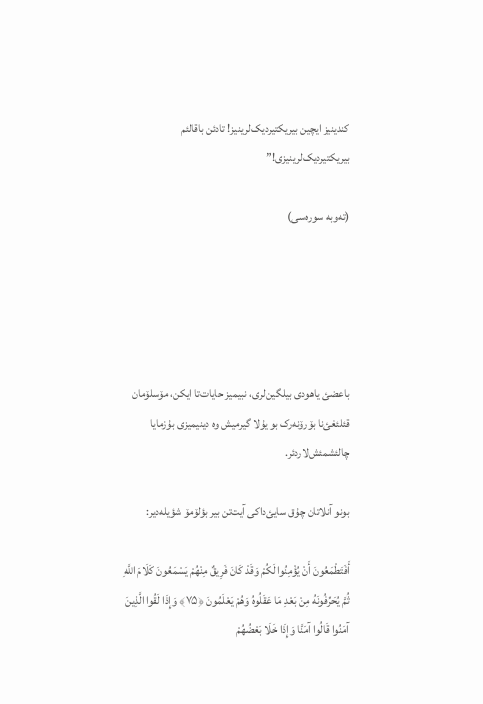کندینیز ایچین بیریکتیردیک‌لرینیز! تادئن باقالئم بیریکتیردیک‌لرینیزی!”

(تەوبە سورەسی)





باعضئ یاهودی بیلگین‌لری، نبیمیز حایات‌تا ایکن، مۆسلۆمان قئلئغئ‌نا بۆرۆنەرک بو یۇلا گیرمیش وە دینیمیزی بۇزمایا چالئشمئش‌لاردئر.

بونو آنلاتان چۇق سایئ‌داکی آیت‌تن بیر بؤلۆمۆ شؤیلەدیر:

أَفَتَطْمَعُونَ أَنْ يُؤْمِنُوا لَكُمْ وَقَدْ كَانَ فَرِيقٌ مِنْهُمْ يَسْمَعُونَ كَلَامَ اللَّهِ ثُمَّ يُحَرِّفُونَهُ مِنْ بَعْدِ مَا عَقَلُوهُ وَهُمْ يَعْلَمُونَ ﴿۷۵﴾ وَإِذَا لَقُوا الَّذِينَ آمَنُوا قَالُوا آمَنَّا وَإِذَا خَلَا بَعْضُهُمْ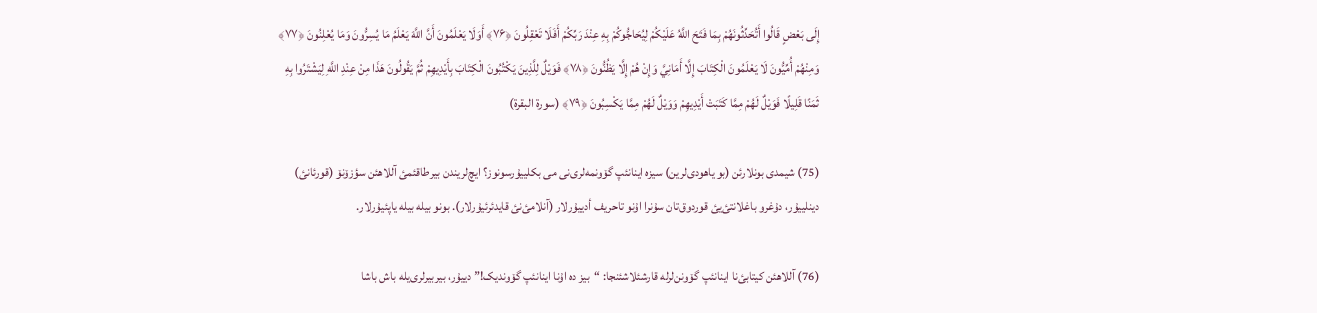إِلَى بَعْضٍ قَالُوا أَتُحَدِّثُونَهُمْ بِمَا فَتَحَ اللَّهُ عَلَيْكُمْ لِيُحَاجُّوكُمْ بِهِ عِنْدَ رَبِّكُمْ أَفَلَا تَعْقِلُونَ ﴿۷۶﴾ أَوَلَا يَعْلَمُونَ أَنَّ اللَّهَ يَعْلَمُ مَا يُسِرُّونَ وَمَا يُعْلِنُونَ ﴿۷۷﴾ وَمِنْهُمْ أُمِّيُّونَ لَا يَعْلَمُونَ الْكِتَابَ إِلَّا أَمَانِيَّ وَإِنْ هُمْ إِلَّا يَظُنُّونَ ﴿۷۸﴾ فَوَيْلٌ لِلَّذِينَ يَكْتُبُونَ الْكِتَابَ بِأَيْدِيهِمْ ثُمَّ يَقُولُونَ هَذَا مِنْ عِنْدِ اللَّهِ لِيَشْتَرُوا بِهِ ثَمَنًا قَلِيلًا فَوَيْلٌ لَهُمْ مِمَّا كَتَبَتْ أَيْدِيهِمْ وَوَيْلٌ لَهُمْ مِمَّا يَكْسِبُونَ ﴿۷۹﴾ (سورة البقرة)

(75) شیمدی بونلارئن (بو یاهودی‌لرین) سیزە اینانئپ گۆونمەلری‌نی می بکلییۇرسونوز؟ ایچ‌لریندن بیرطاقئمئ آللاهئن سؤزۆنۆ (قورئانئ) دینلییۇر، دۇغرو باغلانتئ‌یئ قوردوق‌تان سۇنرا اۇنو تاحریف أدییۇرلار (آنلامئ‌نئ قایدئرئیۇرلار). بونو بیلە بیلە یاپئیۇرلار.

(76) آللاهئن کیتابئ‌نا اینانئپ گۆونن‌لرلە قارشئلاشئنجا: “بیز دە اۇنا اینانئپ گۆوندیک!” دییۇر، بیربیرلری‌یلە باش باشا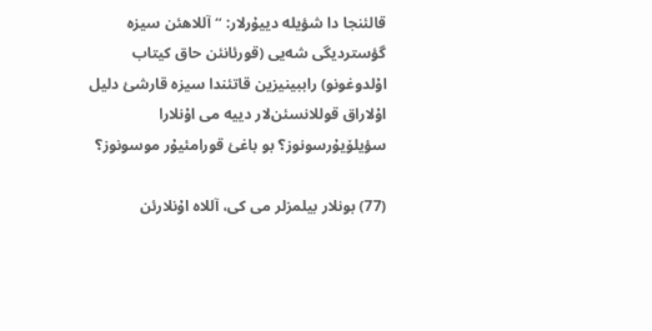قالئنجا دا شؤیلە دییۇرلار: “آللاهئن سیزە گؤستردیگی شەیی (قورئانئن حاق کیتاب اۇلدوغونو) راببینیزین قاتئندا سیزە قارشئ دلیل اۇلاراق قوللانسئن‌لار دییە می اۇنلارا سؤیلۆیۇرسونوز؟ بو باغئ قورامئیۇر موسونوز؟

(77) بونلار بیلمزلر می کی، آللاە اۇنلارئن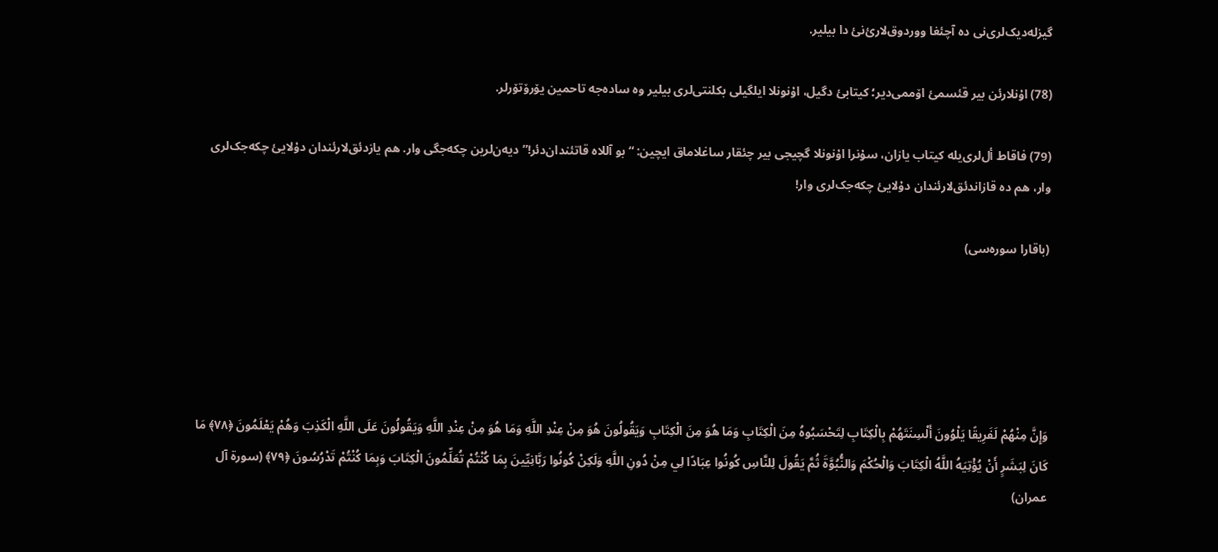گیزلەدیک‌لری‌نی دە آچئغا ووردوق‌لارئ‌نئ دا بیلیر.

(78) اۇنلارئن بیر قئسمئ اۆممی‌دیر؛ کیتابئ دگیل، اۇنونلا ایلگیلی بکلنتی‌لری بیلیر وە سادەجە تاحمین یۆرۆتۆرلر.

(79) فاقاط أل‌لری‌یلە کیتاب یازان، سۇنرا اۇنونلا گچیجی بیر چئقار ساغلاماق ایچین: “بو آللاە قاتئندان‌دئر!” دیەن‌لرین چکەجگی وار. هم یازدئق‌لارئندان دۇلایئ چکەجک‌لری وار، هم دە قازاندئق‌لارئندان دۇلایئ چکەجک‌لری وار!

(باقارا سورەسی)





وَإِنَّ مِنْهُمْ لَفَرِيقًا يَلْوُونَ أَلْسِنَتَهُمْ بِالْكِتَابِ لِتَحْسَبُوهُ مِنَ الْكِتَابِ وَمَا هُوَ مِنَ الْكِتَابِ وَيَقُولُونَ هُوَ مِنْ عِنْدِ اللَّهِ وَمَا هُوَ مِنْ عِنْدِ اللَّهِ وَيَقُولُونَ عَلَى اللَّهِ الْكَذِبَ وَهُمْ يَعْلَمُونَ ﴿۷۸﴾ مَا كَانَ لِبَشَرٍ أَنْ يُؤْتِيَهُ اللَّهُ الْكِتَابَ وَالْحُكْمَ وَالنُّبُوَّةَ ثُمَّ يَقُولَ لِلنَّاسِ كُونُوا عِبَادًا لِي مِنْ دُونِ اللَّهِ وَلَكِنْ كُونُوا رَبَّانِيِّينَ بِمَا كُنْتُمْ تُعَلِّمُونَ الْكِتَابَ وَبِمَا كُنْتُمْ تَدْرُسُونَ ﴿۷۹﴾ (سورة آل عمران)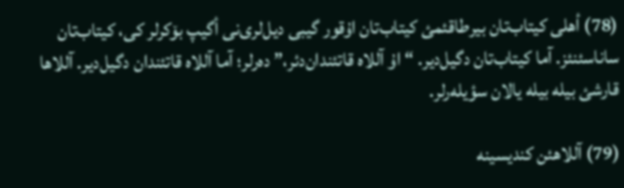(78) أهلی کیتاب‌تان بیرطاقئمئ کیتاب‌تان اۇقور گیبی دیل‌لری‌نی أگیپ بۆکرلر کی، کیتاب‌تان ساناسئنئز. آما کیتاب‌تان دگیل‌دیر. “اۇ آللاە قاتئندان‌دئر،” دەرلر؛ آما آللاە قاتئندان دگیل‌دیر. آللاها قارشئ بیلە بیلە یالان سؤیلەرلر.

(79) آللاهئن کندیسینە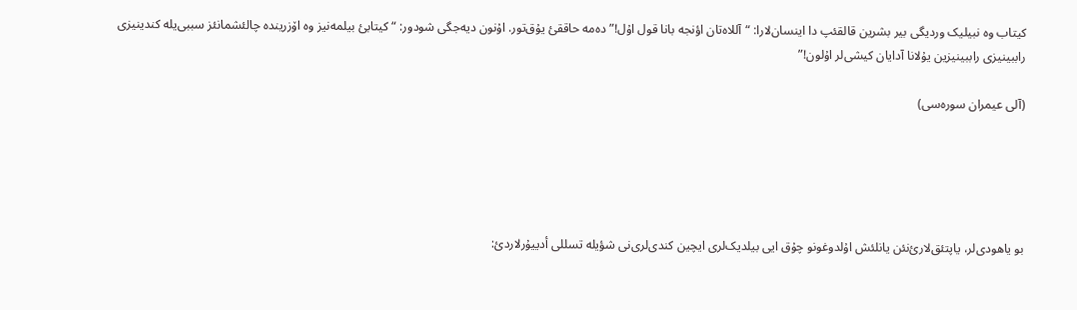کیتاب وە نبیلیک وردیگی بیر بشرین قالقئپ دا اینسان‌لارا: “آللاەتان اؤنجە بانا قول اۇل!” دەمە حاققئ یۇق‌تور. اۇنون دیەجگی شودور: “کیتابئ بیلمەنیز وە اۆزریندە چالئشمانئز سببی‌یلە کندینیزی راببینیزی راببینیزین یۇلانا آدایان کیشی‌لر اۇلون!”

(آلی عیمران سورەسی)





بو یاهودی‌لر، یاپتئق‌لارئ‌نئن یانلئش اۇلدوغونو چۇق ایی بیلدیک‌لری ایچین کندی‌لری‌نی شؤیلە تسللی أدییۇرلاردئ: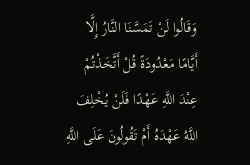وَقَالُوا لَنْ تَمَسَّنَا النَّارُ إِلَّا أَيَّامًا مَعْدُودَةً قُلْ أَتَّخَذْتُمْ عِنْدَ اللَّهِ عَهْدًا فَلَنْ يُخْلِفَ اللَّهُ عَهْدَهُ أَمْ تَقُولُونَ عَلَى اللَّهِ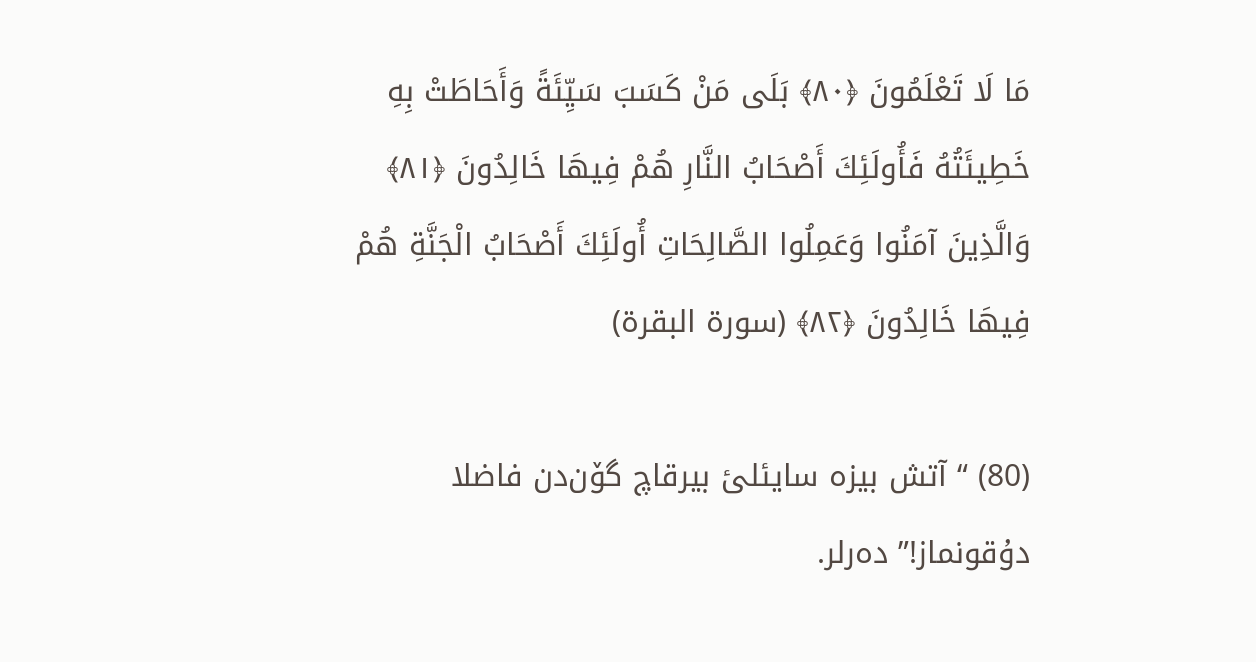مَا لَا تَعْلَمُونَ ﴿۸۰﴾ بَلَى مَنْ كَسَبَ سَيِّئَةً وَأَحَاطَتْ بِهِ خَطِيئَتُهُ فَأُولَئِكَ أَصْحَابُ النَّارِ هُمْ فِيهَا خَالِدُونَ ﴿۸۱﴾ وَالَّذِينَ آمَنُوا وَعَمِلُوا الصَّالِحَاتِ أُولَئِكَ أَصْحَابُ الْجَنَّةِ هُمْ فِيهَا خَالِدُونَ ﴿۸۲﴾ (سورة البقرة)

(80) “آتش بیزە سایئلئ بیرقاچ گۆن‌دن فاضلا دۇقونماز!” دەرلر.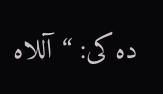دە کی: “آللاە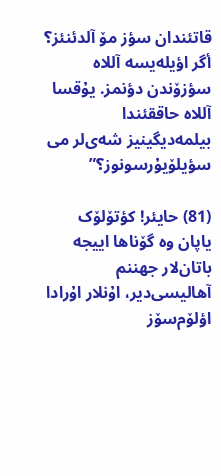قاتئندان سؤز مۆ آلدئنئز؟ أگر اؤیلەیسە آللاە سؤزۆندن دؤنمز. یۇقسا آللاە حاققئندا بیلمەدیگینیز شەی‌لر می سؤیلۆیۇرسونوز؟”

(81) حایئر! کؤتۆلۆک یاپان وە گۆناها اییجە باتان‌لار جهننم آهالیسی‌دیر، اۇنلار اۇرادا اؤلۆم‌سۆز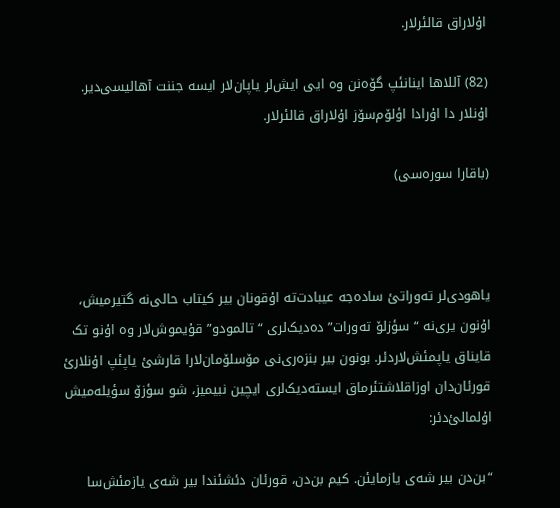اۇلاراق قالئرلار.

(82) آللاها اینانئپ گۆەنن وە ایی ایش‌لر یاپان‌لار ایسە جننت آهالیسی‌دیر. اۇنلار دا اۇرادا اؤلۆم‌سۆز اۇلاراق قالئرلار.

(باقارا سورەسی)



یاهودی‌لر تەوراتئ سادەجە عیبادت‌تە اۇقونان بیر کیتاب حالی‌نە گتیرمیش، اۇنون یری‌نە “سؤزلۆ تەورات” دەدیک‌لری “تالمودو” قۇیموش‌لار وە اۇنو تک قایناق یاپمئش‌لاردئر. بونون بیر بنزەری‌نی مۆسلۆمان‌لارا قارشئ یاپئپ اۇنلارئ قورئان‌دان اوزاقلاشتئرماق ایستەدیک‌لری ایچین نبیمیز، شو سؤزۆ سؤیلەمیش اۇلمالئ‌دئر:

“بن‌دن بیر شەی یازمایئن. کیم بن‌دن، قورئان دئشئندا بیر شەی یازمئش‌سا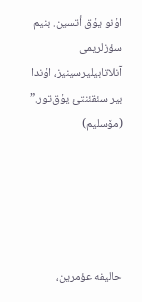اۇنو یۇق أتسین. بنیم سؤزلریمی آنلاتابیلیرسینیز، اۇندا بیر سئقئنتئ یۇق‌تور.” (مۆسلیم)





حالیفە عؤمرین،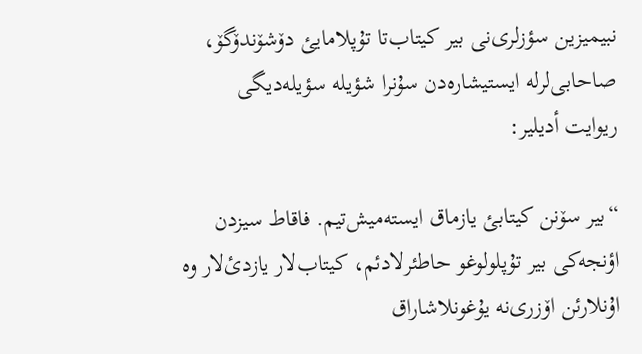نبیمیزین سؤزلری‌نی بیر کیتاب‌تا تۇپلامایئ دۆشۆندۆگۆ، صاحابی‌لرلە ایستیشارەدن سۇنرا شؤیلە سؤیلەدیگی ریوایت أدیلیر:

“بیر سۆنن کیتابئ یازماق ایستەمیش‌تیم. فاقاط سیزدن اؤنجەکی بیر تۇپلولوغو حاطئرلادئم، کیتاب‌لار یازدئ‌لار وە اۇنلارئن اۆزری‌نە یۇغونلاشاراق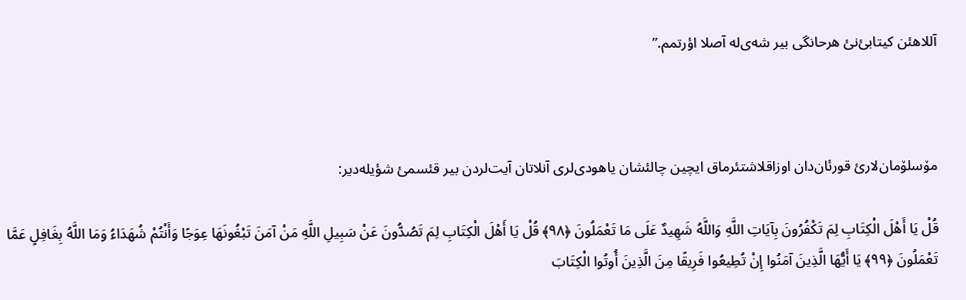آللاهئن کیتابئ‌نئ هرحانگی بیر شەی‌لە آصلا اؤرتمم.”



مۆسلۆمان‌لارئ قورئان‌دان اوزاقلاشتئرماق ایچین چالئشان یاهودی‌لری آنلاتان آیت‌لردن بیر قئسمئ شؤیلەدیر:

قُلْ يَا أَهْلَ الْكِتَابِ لِمَ تَكْفُرُونَ بِآيَاتِ اللَّهِ وَاللَّهُ شَهِيدٌ عَلَى مَا تَعْمَلُونَ ﴿۹۸﴾ قُلْ يَا أَهْلَ الْكِتَابِ لِمَ تَصُدُّونَ عَنْ سَبِيلِ اللَّهِ مَنْ آمَنَ تَبْغُونَهَا عِوَجًا وَأَنْتُمْ شُهَدَاءُ وَمَا اللَّهُ بِغَافِلٍ عَمَّا تَعْمَلُونَ ﴿۹۹﴾ يَا أَيُّهَا الَّذِينَ آمَنُوا إِنْ تُطِيعُوا فَرِيقًا مِنَ الَّذِينَ أُوتُوا الْكِتَابَ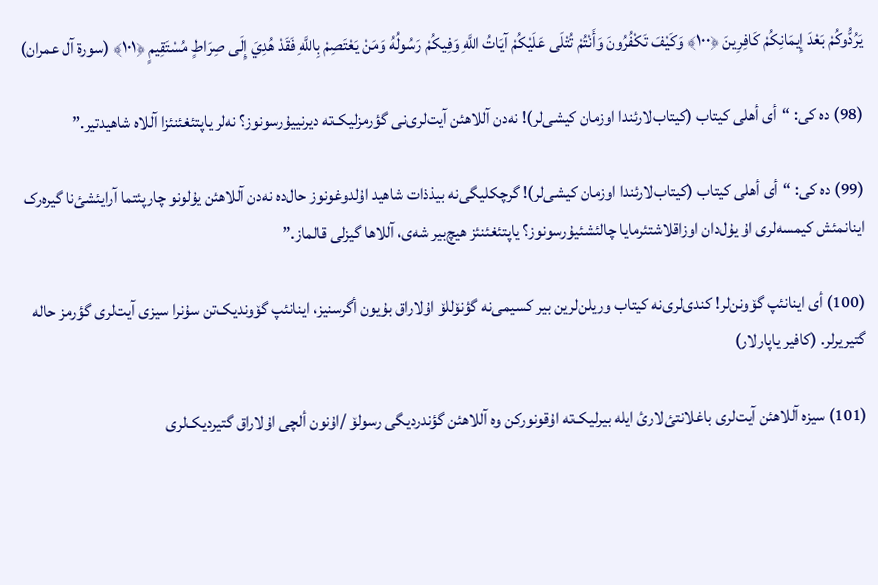يَرُدُّوكُمْ بَعْدَ إِيمَانِكُمْ كَافِرِينَ ﴿۱۰۰﴾ وَكَيْفَ تَكْفُرُونَ وَأَنْتُمْ تُتْلَى عَلَيْكُمْ آيَاتُ اللَّهِ وَفِيكُمْ رَسُولُهُ وَمَنْ يَعْتَصِمْ بِاللَّهِ فَقَدْ هُدِيَ إِلَى صِرَاطٍ مُسْتَقِيمٍ ﴿۱۰۱﴾ (سورة آل عمران)

(98) دە کی: “أی أهلی کیتاب (کیتاب‌لارئندا اوزمان کیشی‌لر)! نەدن آللاهئن آیت‌لری‌نی گؤرمزلیک‌تە دیرنییۇرسونوز؟ نەلر یاپتئغئنئزا آللاە شاهیدتیر.”

(99) دە کی: “أی أهلی کیتاب (کیتاب‌لارئندا اوزمان کیشی‌لر)! گرچکلیگی‌نە بیذذات شاهید اۇلدوغونوز حال‌دە نەدن آللاهئن یۇلونو چارپئتما آرایئشئ‌نا گیرەرک اینانمئش کیمسەلری اۇ یۇل‌دان اوزاقلاشتئرمایا چالئشئیۇرسونوز؟ یاپتئغئنئز هیچ‌بیر شەی، آللاها گیزلی قالماز.”

(100) أی اینانئپ گۆونن‌لر! کندی‌لری‌نە کیتاب وریلن‌لرین بیر کسیمی‌نە گؤنۆللۆ اۇلاراق بۇیون أگرسنیز، اینانئپ گۆوندیک‌تن سۇنرا سیزی آیت‌لری گؤرمز حالە گتیریرلر. (کافیر یاپارلار)

(101) سیزە آللاهئن آیت‌لری باغلانتئ‌لارئ ایلە بیرلیک‌تە اۇقونورکن وە آللاهئن گؤندردیگی رسولۆ /اۇنون ألچی اۇلاراق گتیردیک‌لری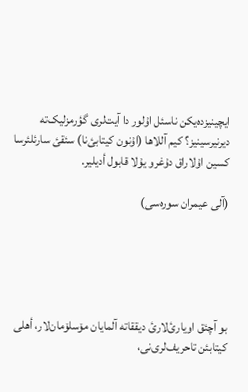ایچینیزدەیکن ناسئل اۇلور دا آیت‌لری گؤرمزلیک‌تە دیرنیرسینیز؟ کیم آللاها (اۇنون کیتابئ‌نا) سئقئ سارئلئرسا کسین اۇلاراق دۇغرو یۇلا قابول أدیلیر.

(آلی عیمران سورەسی)





بو آچئق اویارئ‌لارئ دیققاتە آلمایان مۆسلۆمان‌لار، أهلی کیتابئن تاحریف‌لری‌نی،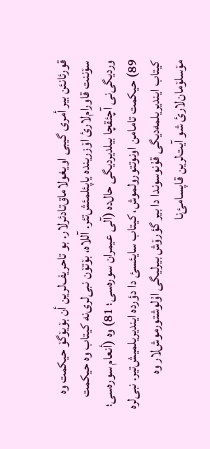قورئانئن بیر أمری گیبی اویغولاماق‌تادئرلار. بو تاحریف‌لرین أن بۆیۆگۆ حیکمت وە سۆننت قاورام‌لارئ اۆزریندە یاپئلمئش‌تئر. آللاە، بۆتۆن نبی‌لری‌نە کیتاب وە حیکمت وردیگی‌نی آچئقچا بیلدیردیگی حال‌دە (آلی عیمران سورەسی؛ 81) وە (أنعام سورەسی؛ 89) حیکمت تامامن اونوتتورولموش، کیتاب سایئسئ دا دؤردە ایندیریلمیش‌تیر. نبی‌لرە کیتاب ایندیریلمەدیگی قۇنوسوندا دا بیر گؤرۆش بیرلیگی اۇلوشتورموش‌لار وە مۆسلۆمان‌لارئ شو آیت‌لرین قاپسامئ‌نا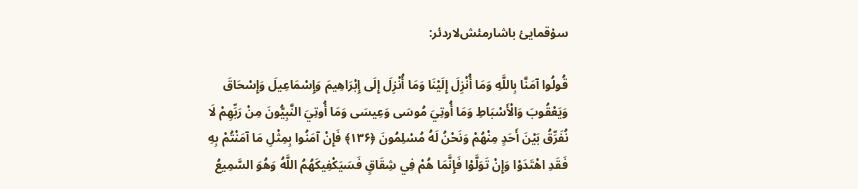سۇقمایئ باشارمئش‌لاردئر:

قُولُوا آمَنَّا بِاللَّهِ وَمَا أُنْزِلَ إِلَيْنَا وَمَا أُنْزِلَ إِلَى إِبْرَاهِيمَ وَإِسْمَاعِيلَ وَإِسْحَاقَ وَيَعْقُوبَ وَالْأَسْبَاطِ وَمَا أُوتِيَ مُوسَى وَعِيسَى وَمَا أُوتِيَ النَّبِيُّونَ مِنْ رَبِّهِمْ لَا نُفَرِّقُ بَيْنَ أَحَدٍ مِنْهُمْ وَنَحْنُ لَهُ مُسْلِمُونَ ﴿۱۳۶﴾ فَإِنْ آمَنُوا بِمِثْلِ مَا آمَنْتُمْ بِهِ فَقَدِ اهْتَدَوْا وَإِنْ تَوَلَّوْا فَإِنَّمَا هُمْ فِي شِقَاقٍ فَسَيَكْفِيكَهُمُ اللَّهُ وَهُوَ السَّمِيعُ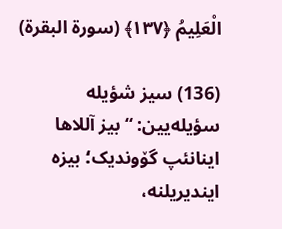الْعَلِيمُ ﴿۱۳۷﴾ (سورة البقرة)

(136) سیز شؤیلە سؤیلەیین: “بیز آللاها اینانئپ گۆوندیک؛ بیزە ایندیریلنە،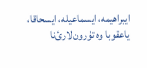ایبراهیمە، ایسماعیلە، ایسحاقا، یاعقوبا وە تۇرون‌لارئ‌نا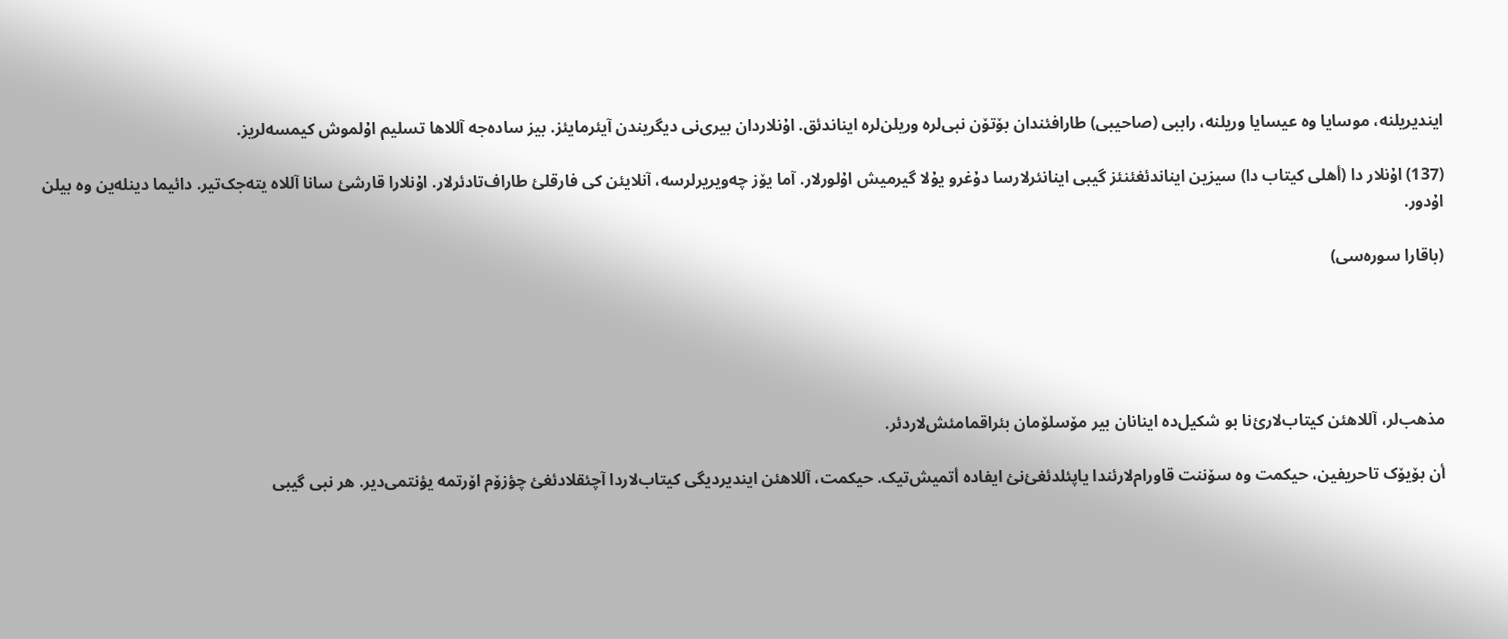ایندیریلنە، موسایا وە عیسایا وریلنە، راببی (صاحیبی) طارافئندان بۆتۆن نبی‌لرە وریلن‌لرە ایناندئق. اۇنلاردان بیری‌نی دیگریندن آیئرمایئز. بیز سادەجە آللاها تسلیم اۇلموش کیمسەلریز.

(137) اۇنلار دا (أهلی کیتاب دا) سیزین ایناندئغئنئز گیبی اینانئرلارسا دۇغرو یۇلا گیرمیش اۇلورلار. آما یۆز چەویریرلرسە، آنلایئن کی فارقلئ طاراف‌تادئرلار. اۇنلارا قارشئ سانا آللاە یتەجک‌تیر. دائیما دینلەین وە بیلن اۇدور.

(باقارا سورەسی)





مذهب‌لر، آللاهئن کیتاب‌لارئ‌نا بو شکیل‌دە اینانان بیر مۆسلۆمان بئراقمامئش‌لاردئر.

أن بۆیۆک تاحریفین، حیکمت وە سۆننت قاورام‌لارئندا یاپئلدئغئ‌نئ ایفادە أتمیش‌تیک. حیکمت، آللاهئن ایندیردیگی کیتاب‌لاردا آچئقلادئغئ چؤزۆم اۆرتمە یؤنتمی‌دیر. هر نبی گیبی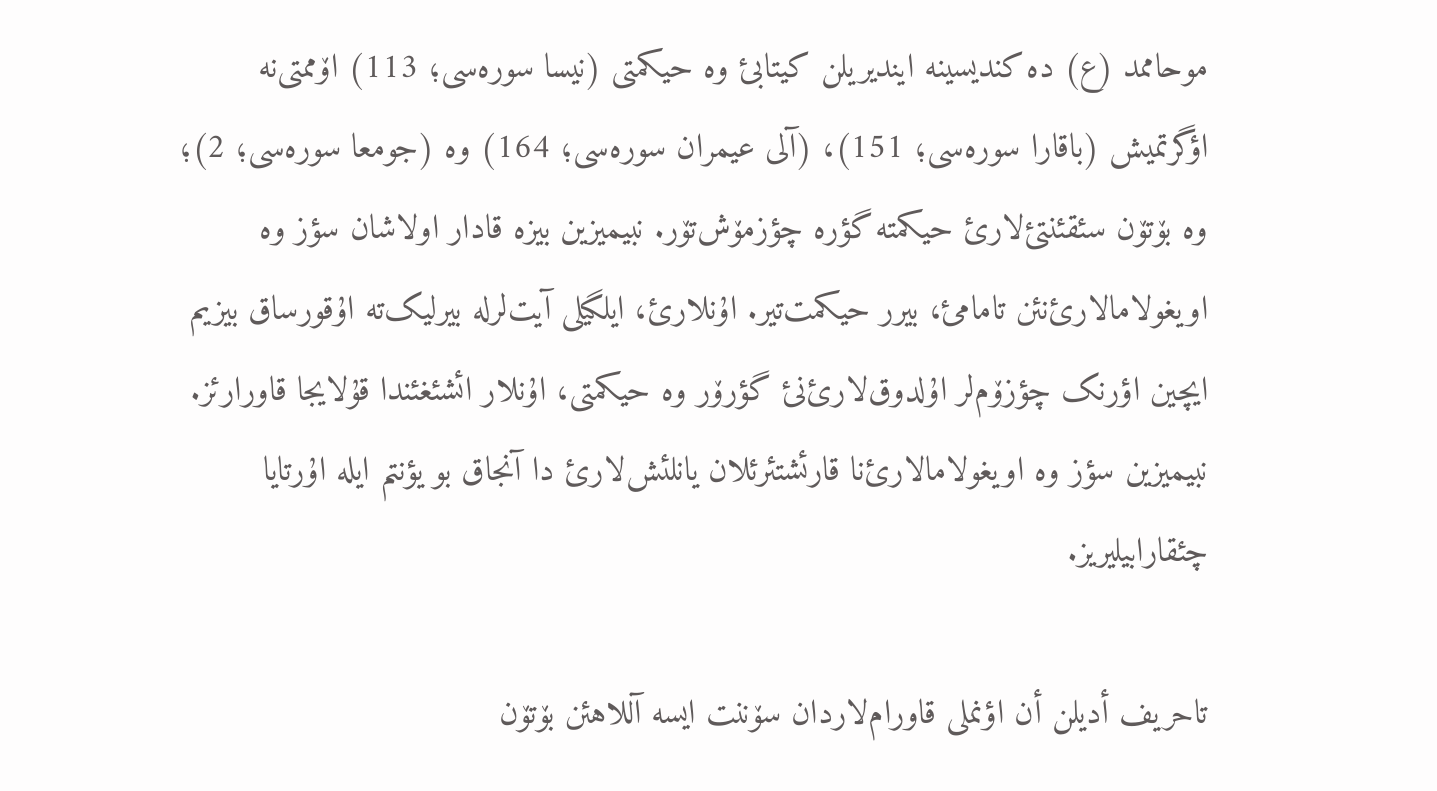موحاممد (ع) دە کندیسینە ایندیریلن کیتابئ وە حیکمتی (نیسا سورەسی؛ 113) اۆممتی‌نە اؤگرتمیش (باقارا سورەسی؛ 151)، (آلی عیمران سورەسی؛ 164) وە (جومعا سورەسی؛ 2)؛ وە بۆتۆن سئقئنتئ‌لارئ حیکمتە گؤرە چؤزمۆش‌تۆر. نبیمیزین بیزە قادار اولاشان سؤز وە اویغولامالارئ‌نئن تامامئ، بیرر حیکمت‌تیر. اۇنلارئ، ایلگیلی آیت‌لرلە بیرلیک‌تە اۇقورساق بیزیم ایچین اؤرنک چؤزۆم‌لر اۇلدوق‌لارئ‌نئ گؤرۆر وە حیکمتی، اۇنلار ائشئغئندا قۇلایجا قاورارئز. نبیمیزین سؤز وە اویغولامالارئ‌نا قارئشتئرئلان یانلئش‌لارئ دا آنجاق بو یؤنتم ایلە اۇرتایا چئقارابیلیریز.

تاحریف أدیلن أن اؤنملی قاورام‌لاردان سۆننت ایسە آللاهئن بۆتۆن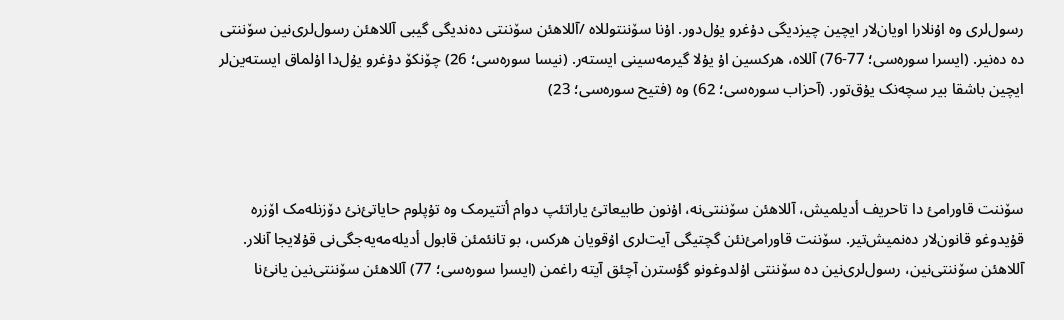رسول‌لری وە اۇنلارا اویان‌لار ایچین چیزدیگی دۇغرو یۇل‌دور. اۇنا سۆننتوللاە /آللاهئن سۆننتی دەندیگی گیبی آللاهئن رسول‌لری‌نین سۆننتی دە دەنیر. (ایسرا سورەسی؛ 77-76) آللاە، هرکسین اۇ یۇلا گیرمەسینی ایستەر. (نیسا سورەسی؛ 26) چۆنکۆ دۇغرو یۇل‌دا اۇلماق ایستەین‌لر ایچین باشقا بیر سچەنک یۇق‌تور. (آحزاب سورەسی؛ 62) وە (فتیح سورەسی؛ 23)



سۆننت قاورامئ دا تاحریف أدیلمیش، آللاهئن سۆننتی‌نە، اۇنون طابیعاتئ یاراتئپ دوام أتتیرمک وە تۇپلوم حایاتئ‌نئ دۆزنلەمک اۆزرە قۇیدوغو قانون‌لار دەنمیش‌تیر. سۆننت قاورامئ‌نئن گچتیگی آیت‌لری اۇقویان هرکس، بو تانئمئن قابول أدیلەمەیەجگی‌نی قۇلایجا آنلار. آللاهئن سۆننتی‌نین، رسول‌لری‌نین دە سۆننتی اۇلدوغونو گؤسترن آچئق آیتە راغمن (ایسرا سورەسی؛ 77) آللاهئن سۆننتی‌نین یانئ‌نا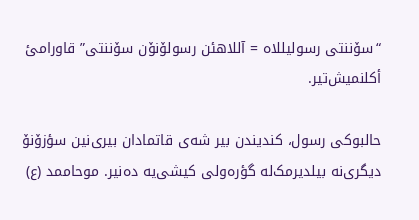“سۆننتی رسولیللاە = آللاهئن رسولۆنۆن سۆننتی” قاورامئ أکلنمیش‌تیر.

حالبوکی رسول، کندیندن بیر شەی قاتمادان بیری‌نین سؤزۆنۆ دیگری‌نە بیلدیرمک‌لە گؤرەولی کیشی‌یە دەنیر. موحاممد (ع)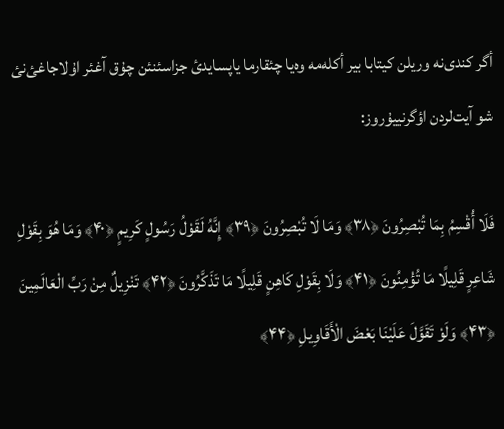أگر کندی‌نە وریلن کیتابا بیر أکلەمە وەیا چئقارما یاپسایدئ جزاسئنئن چۇق آغئر اۇلاجاغئ‌نئ شو آیت‌لردن اؤگرنییۇروز:

فَلَا أُقْسِمُ بِمَا تُبْصِرُونَ ﴿۳۸﴾ وَمَا لَا تُبْصِرُونَ ﴿۳۹﴾ إِنَّهُ لَقَوْلُ رَسُولٍ كَرِيمٍ ﴿۴۰﴾ وَمَا هُوَ بِقَوْلِ شَاعِرٍ قَلِيلًا مَا تُؤْمِنُونَ ﴿۴۱﴾ وَلَا بِقَوْلِ كَاهِنٍ قَلِيلًا مَا تَذَكَّرُونَ ﴿۴۲﴾ تَنْزِيلٌ مِنْ رَبِّ الْعَالَمِينَ ﴿۴۳﴾ وَلَوْ تَقَوَّلَ عَلَيْنَا بَعْضَ الْأَقَاوِيلِ ﴿۴۴﴾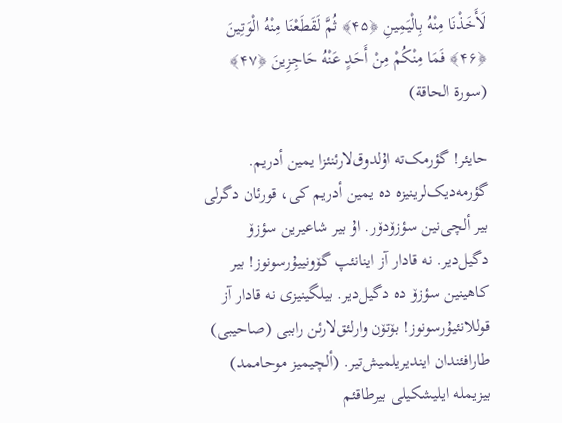لَأَخَذْنَا مِنْهُ بِالْيَمِينِ ﴿۴۵﴾ ثُمَّ لَقَطَعْنَا مِنْهُ الْوَتِينَ ﴿۴۶﴾ فَمَا مِنْكُمْ مِنْ أَحَدٍ عَنْهُ حَاجِزِينَ ﴿۴۷﴾ (سورة الحاقة)

حایئر! گؤرمک‌تە اۇلدوق‌لارئنئزا یمین أدریم. گؤرمەدیک‌لرینیزە دە یمین أدریم کی، قورئان دگرلی بیر ألچی‌نین سؤزۆدۆر. اۇ بیر شاعیرین سؤزۆ دگیل‌دیر. نە قادار آز اینانئپ گۆونییۇرسونوز! بیر کاهینین سؤزۆ دە دگیل‌دیر. بیلگینیزی نە قادار آز قوللانئیۇرسونوز! بۆتۆن وارلئق‌لارئن راببی (صاحیبی) طارافئندان ایندیریلمیش‌تیر. (ألچیمیز موحاممد) بیزیملە ایلیشکیلی بیرطاقئم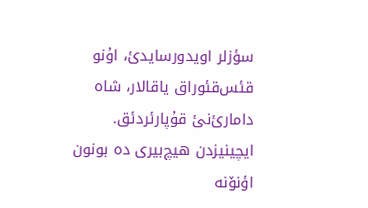سؤزلر اویدورسایدئ، اۇنو قئس‌قئوراق یاقالار، شاە دامارئ‌نئ قۇپارئردئق. ایچینیزدن هیچ‌بیری دە بونون اؤنۆنە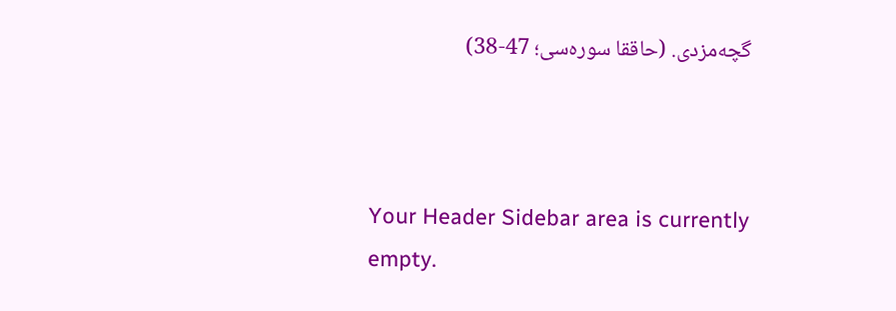گچەمزدی. (حاققا سورەسی؛ 47-38)



Your Header Sidebar area is currently empty.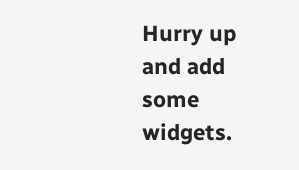Hurry up and add some widgets.